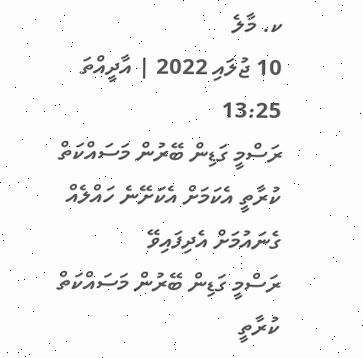ކ. މާލެ
10 ޖުލައި 2022 | އާދީއްތަ 13:25
ރަސްމީ ގަޑިން ބޭރުން މަސައްކަތް ކުރާތީ އެކަމަށް އެކަށޭނެ ހައްލެއް ގެނައުމަށް އެދިފައިވޭ
ރަސްމީ ގަޑިން ބޭރުން މަސައްކަތް ކުރާތީ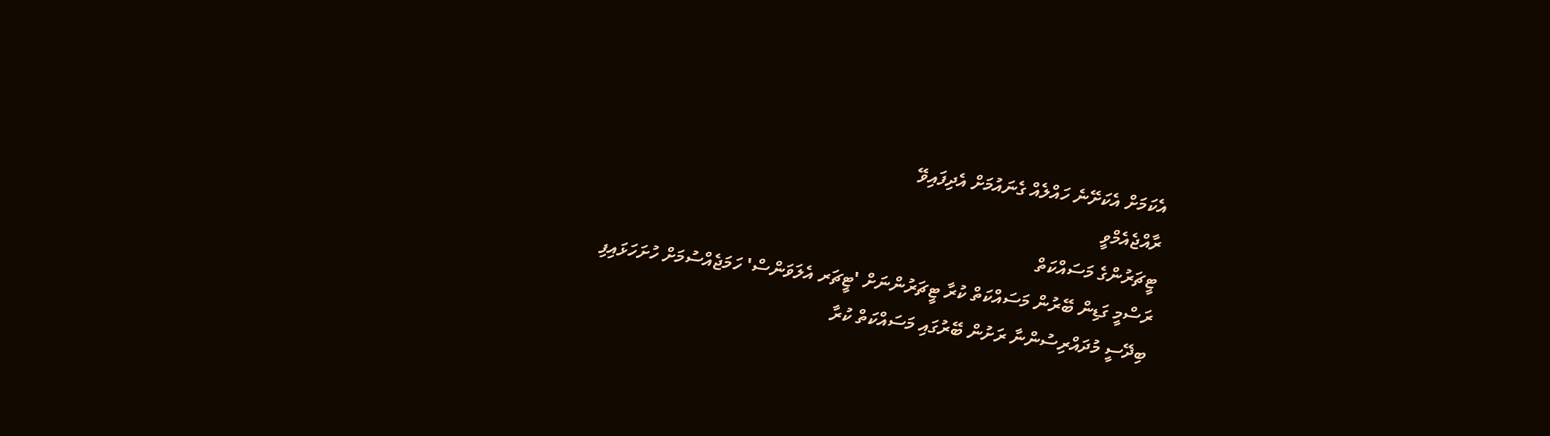އެކަމަށް އެކަށޭނެ ހައްލެއް ގެނައުމަށް އެދިފައިވޭ
ރާއްޖެއެމްވީ
ޓީޗަރުންގެ މަސައްކަތް
ރަސްމީ ގަޑިން ބޭރުން މަސައްކަތް ކުރާ ޓީޗަރުންނަށް 'ޓީޗަރ އެލަވަންސް' ހަމަޖެއްސުމަށް ހުށަހަޅައިފި
ބިދޭސީ މުދައްރިސުންނާ ރަށުން ބޭރުގައި މަސައްކަތް ކުރާ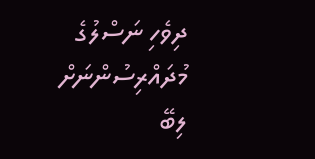ދިވެހި ނަސްލުގެ މުދައްރިސުންނަށް ލިބޭ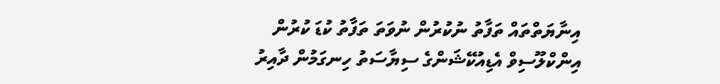އިނާޔަތްތައް ތަފާތު ނުކުރުން ނުވަތަ ތަފާތު ކުޑަ ކުރުން
އިންކްލޫސިވް އެޑިއުކޭޝަންގެ ސިޔާސަތު ހިނގަމުން ދާއިރު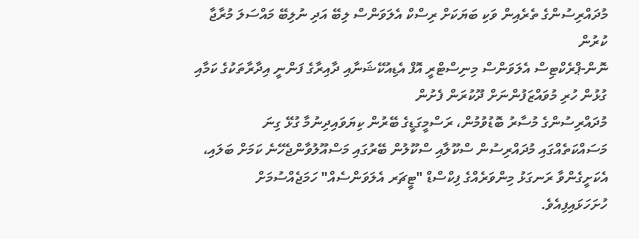މުދައްރިސުންގެ ތެރެއިން ވަކި ބަޔަކަށް ރިސްކް އެލަވަންސް ލިބޭ އަދި ނުލިބޭ މައްސަލަ މުރާޖާ ކުރުން
ނޮން-ޕްރެކްޓިސް އެލަވަންސް މިނިސްޓްރީ އޮފް އެޑިއުކޭޝަނާއި ދާއިރާގެ ފަންނީ އިދާރާތަކުގެ ކަމާއި ގުޅުން ހުރި މުވައްޒަފުންނަށް ދޫކުރަން ފެށުން
މުދައްރިސުންގެ މުސާރު ބޮޑުވުމުން، ރަސްމީގަޑީގެ ބޭރުން ކިޔަވައިދިނުމާ ގުޅޭ ގިނަ މަސައްކަތެއްގައި މުދައްރިސުން ސްކޫލާއި ސްކޫލުން ބޭރުގައި މަސްއޫލުވާންޖެހޭނެ ކަމަށް ބަލައި، އެކަށީގެންވާ ރަނގަޅު މިންވަރެއްގެ ފިކްސްޑް "ޓީޗަރ އެލަވަންސެއް" ހަމަޖެއްސުމަށް ހުށަހަޅައިފިއެވެ.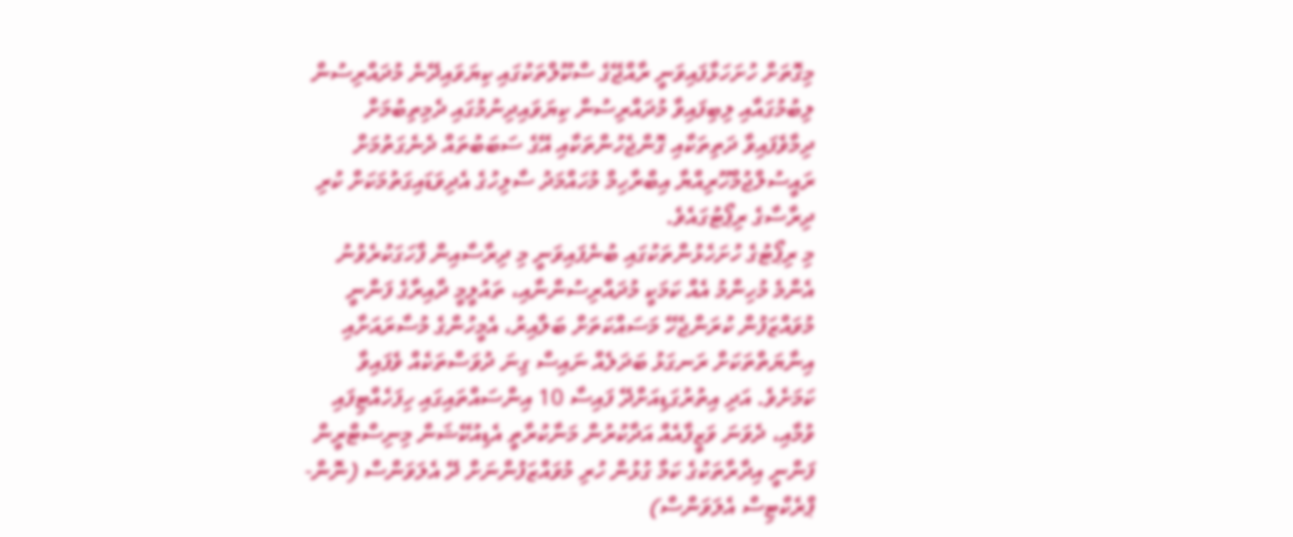މިގޮތަށް ހުށަހަޅާފައިވަނީ ރާއްޖޭގެ ސްކޫލްތަކުގައި ކިޔަވައިދޭނެ މުދައްރިސުން ލިބުމުގައާއި ލިބިފައިވާ މުދައްރިސުން ކިޔަވައިދިނުމުގައި ދެމިތިބުމަށް ދިމާވެފައިވާ ދަތިތަކާއި ގޮންޖެހުންތަކާއި އޭގެ ސަބަބުތައް ދެނެގަތުމަށް ރައީސުލްޖުމްހޫރިއްޔާ އިބްރާހިމް މުހައްމަދު ސާލިހުގެ އެދިވަޑައިގަތުމަކަށް ކުރި ދިރާސާގެ ރިޕޯޓުގައެވެ.
މި ރިޕޯޓުގެ ހުށަހެޅުންތަކުގައި ބުނެފައިވަނީ މި ދިރާސާއިން ފާހަގަކުރެވުނު އެންމެ މުހިންމު އެއް ކަމަކީ މުދައްރިސުންނާއި، ތައުލީމީ ދާއިރާގެ ފަންނީ މުވައްޒަފުން ކުރަންޖެހޭ މަސައްކަތަށް ބަލާއިރު، އެމީހުންގެ މުސާރައަށާއި އިނާޔަތްތަކަށް ރަނގަޅު ބަދަލެއް ނައިސް ގިނަ ދުވަސްތަކެއް ވެފައިވާ ކަމަށެވެ. އަދި އިތުރުގަޑިއަށްދޭ ފައިސާ 10 އިންސައްތައިގައި ހިފަހެއްޓިފައި ވުމާއި، ދެވަނަ ވަޒީފާއެއް އަދާކުރުން މަނާކުރާތީ އެޑިއުކޭޝަން މިނިސްޓްރީން ފަންނީ އިދާރާތަކުގެ ކަމާ ގުޅުން ހުރި މުވައްޒަފުންނަށް ދޭ އެލަވަންސް (ނޮން-ޕްރެކްޓިސް އެލަވަންސް)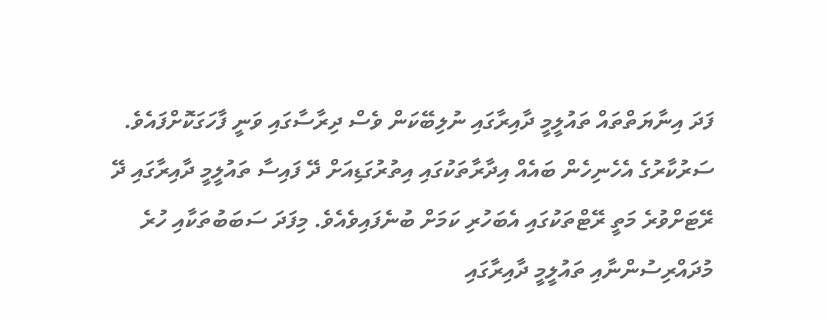ފަދަ އިނާޔަތްތައް ތައުލީމީ ދާއިރާގައި ނުލިބޭކަން ވެސް ދިރާސާގައި ވަނީ ފާހަގަކޮށްފައެވެ.
ސަރުކާރުގެ އެހެނިހެން ބައެއް އިދާރާތަކުގައި އިތުރުގަޑިއަށް ދޭ ފައިސާ ތައުލީމީ ދާއިރާގައި ދޭ ރޭޓަށްވުރެ މަތީ ރޭޓްތަކުގައި އެބަހުރި ކަމަށް ބުނެފައިވެއެވެ. މިފަދަ ސަބަބުތަކާއި ހުރެ މުދައްރިސުންނާއި ތައުލީމީ ދާއިރާގައި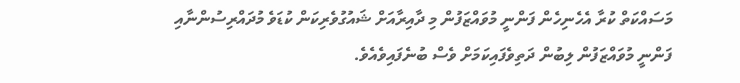މަސައްކަތް ކުރާ އެހެނިހެން ފަންނީ މުވައްޒަފުން މި ދާއިރާއަށް ޝައުގުވެރިކަން ކުޑަވެ މުދައްރިސުންނާއި ފަންނީ މުވައްޒަފުން ލިބުން ދަތިވެފައިކަމަށް ވެސް ބުނެފައިވެއެވެ.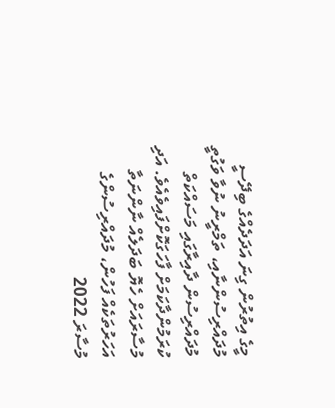މީގެ އިތުރުން ގިނަ އަދަދެއްގެ ބިދޭސީ މުދައްރިސުންނާއި، ތަމްރީނު ނުވާ ވަގުތީ މުދައްރިސުން ދާއިރާގައި މަސައްކަތް ކުރަމުންދާކަމަށް ފާހަގަކޮށްފައިވެއެވެ. އަދި މުސާރައަށް ހެޔޮ ބަދަލެއް ނާންނަތާ އަހަރުތަކެއް ފަހުން، މުދައްރިސުންގެ މުސާރަ 2022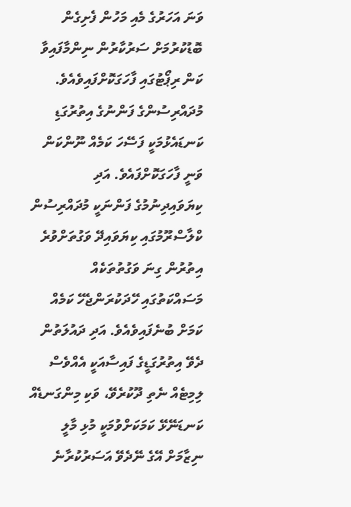ވަނަ އަހަރުގެ މެއި މަހުން ފެށިގެން ބޮޑުކުރުމަށް ސަރުކާރުން ނިންމާފައިވާ ކަން ރިޕޯޓުގައި ފާހަގަކޮށްފައިވެއެވެ.
މުދައްރިސުންގެ ފަންނުގެ އިތުރުގަޑި ކަނޑައެޅުމަކީ ފަސޭހަ ކަމެއް ނޫންކަން ވަނީ ފާހަގަކޮށްފައެވެ. އަދި ކިޔަވައިދިނުމުގެ ފަންނަކީ މުދައްރިސުން ކްލާސްރޫމުގައި ކިޔަވައިދޭ ވަގުތަށްވުރެ އިތުރުން ގިނަ ވަގުތުތަކެއް މަސައްކަތުގައި ހޭދަކުރަންޖެހޭ ކަމެއް ކަމަށް ބުނެފައިވެއެވެ. އަދި ދައުލަތުން ދެވޭ އިތުރުގަޑީގެ ފައިސާއަކީ އެއްވެސް ލިމިޓެއް ނެތި ދޫކުރެވޭ، ވަކި މިންގަނޑެއް ކަނޑަނޭޅޭ ކަމަކަށްވުމަކީ މުޅި މާލީ ނިޒާމަށް އޭގެ ނޭދެވޭ އަސަރުކުރާނެ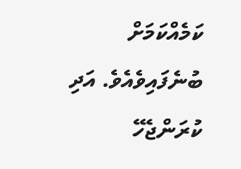ކަމެއްކަމަށް ބުނެފައިވެއެވެ. އަދި ކުރަންޖެހޭ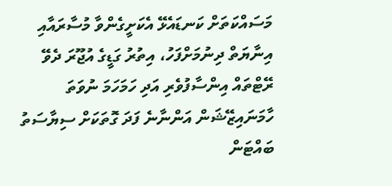މަސައްކަތަށް ކަނޑައެޅޭ އެކަށީގެންވާ މުސާރައާއި އިނާޔަތް ދިނުމަށްފަހު، އިތުރު ގަޑީގެ އުޖޫރަ ދެވޭ ރޭޓްތައް އިންސާފުވެރި އަދި ހަމަހަމަ ނުވަތަ ހާމަނައިޒޭޝަން އަންނާނެ ފަދަ ގޮތަކަށް ސިޔާސަތު ބައްޓަން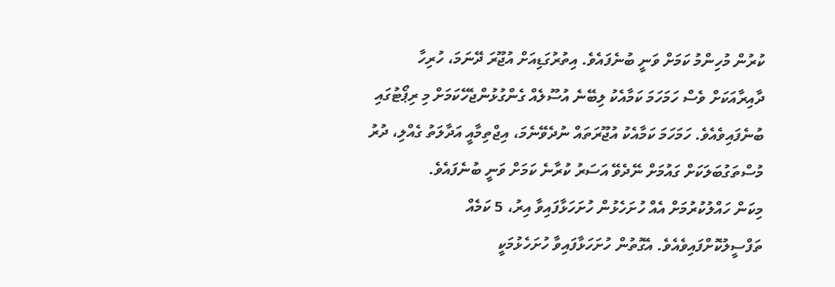ކުރުން މުހިންމު ކަމަށް ވަނީ ބުނެފައެވެ. އިތުރުގަޑިއަށް އުޖޫރަ ދޭނަމަ، ހުރިހާ ދާއިރާއަކަށް ވެސް ހަމަހަމަ ކަމާއެކު ލިބޭނެ އުސޫލެއް ގެންގުޅުންޖެހޭކަމަށް މި ރިޕޯޓުގައި ބުނެފައިވެއެވެ. ހަމަހަމަ ކަމާއެކު އުޖޫރަތައް ނުދެވޭނެމަ، އިޖްތިމާއީ އަދާލަތު ގެއްލި، ދުރު މުސްތަގުބަލަކަށް ގައުމަށް ނޭދެވޭ އަސަރު ކުރާނެ ކަމަށް ވަނީ ބުނެފައެވެ.
މިކަން ހައްލުކުރުމަށް އެއް ހުށަހެޅުން ހުށަހަޅާފައިވާ އިރު، 5 ކަމެއް ތަފްސީލުކޮށްފައިވެއެވެ. އެގޮތުން ހުށަހަޅާފައިވާ ހުށަހެޅުމަކީ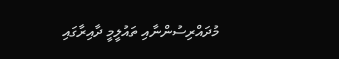މުދައްރިސުންނާއި ތައުލީމީ ދާއިރާގައި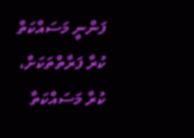ފަންނީ މަސައްކަތް ކުރާ ފަރާތްތަކަށް، ކުރާ މަސައްކަތާ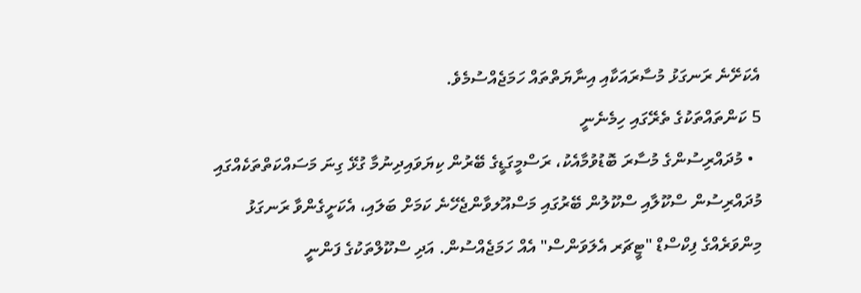އެކަށޭނެ ރަނގަޅު މުސާރައަކާއި އިނާޔަތްތައް ހަމަޖެއްސުމެވެ.
5 ކަންތައްތަކުގެ ތެރޭގައި ހިމެނެނީ
  • މުދައްރިސުންގެ މުސާރަ ބޮޑުވުމާއެކު، ރަސްމީގަޑީގެ ބޭރުން ކިޔަވައިދިނުމާ ގުޅޭ ގިނަ މަސައްކަތްތަކެއްގައި މުދައްރިސުން ސްކޫލާއި ސްކޫލުން ބޭރުގައި މަސްއޫލވާންޖެހޭނެ ކަމަށް ބަލައި، އެކަށީގެންވާ ރަނގަޅު މިންވަރެއްގެ ފިކްސްޑް "ޓީޗަރ އެލަވަންސް" އެއް ހަމަޖެއްސުން. އަދި ސްކޫލްތަކުގެ ފަންނީ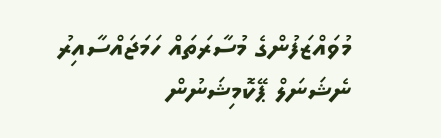މުވައްޒަފުންގެ މުސާރަތައް ހަމަޖައްސާއިރު ނެޝަނަލް ޕޭކޮމިޝަނުން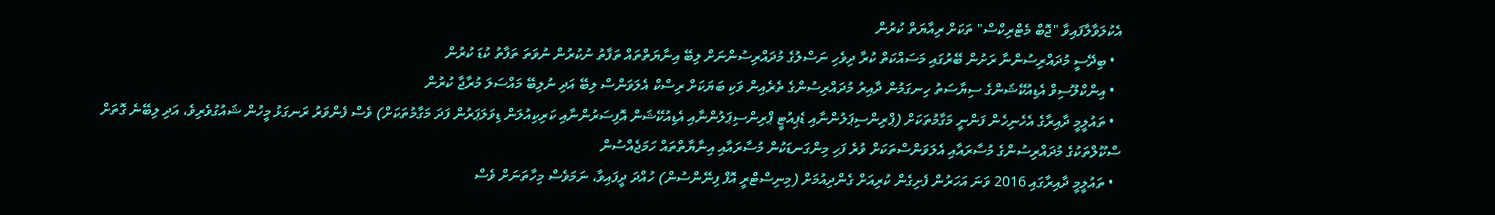އެކުލަވާލާފައިވާ "ޖޮބް މެޓްރިކްސް" ތަކަށް ރިއާޔަތް ކުރުން
  • ބިދޭސީ މުދައްރިސުންނާ ރަށުން ބޭރުގައި މަސައްކަތް ކުރާ ދިވެހި ނަސްލުގެ މުދައްރިސުންނަށް ލިބޭ އިނާޔަތްތައް ތަފާތު ނުކުރުން ނުވަތަ ތަފާތު ކުޑަ ކުރުން
  • އިންކްލޫސިވް އެޑިއުކޭޝަންގެ ސިޔާސަތު ހިނގަމުން ދާއިރު މުދައްރިސުންގެ ތެރެއިން ވަކި ބަޔަކަށް ރިސްކް އެލަވަންސް ލިބޭ އަދި ނުލިބޭ މައްސަލަ މުރާޖާ ކުރުން
  • ތައުލީމީ ދާއިރާގެ އެހެނިހެން ފަންނީ މަގާމުތަކަށް (ޕްރިންސިޕަލުންނާއި ޑެޕިއުޓީ ޕްރިންސިޕަލުންނާއި އެޑިއުކޭޝަން އޮފިސަރުންނާއި ކަރިކިއުލަން ޑިވަލަޕަރުން ފަދަ މަގާމުތަކަށް) ވެސް ފެންވަރު ރަނގަޅު މީހުން ޝައުގުވެރިވެ، އަދި ލިބޭނެ ގޮތަށް ސްކޫލްތަކުގެ މުދައްރިސުންގެ މުސާރައާއި އެލަވަންސްތަކަށް ވުރެ ފަހި މިންގަނޑަކުން މުސާރައާއި އިނާޔާތްތައް ހަމަޖެއްސުން
  • ތައުލީމީ ދާއިރާގައި 2016 ވަނަ އަހަރުން ފެށިގެން ކުރިއަށް ގެންދިއުމަށް (މިނިސްޓްރީ އޮފް ފިނޭންސުން) ހުއްދަ ދީފައިވާ، ނަމަވެސް މިހާތަނަށް ވެސް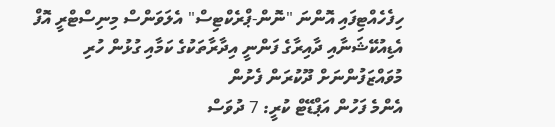ހިފެހެއްޓިފައި އޮންނަ "ނޮން-ޕްރެކްޓިސް" އެލަވަންސް މިނިސްޓްރީ އޮފް އެޑިއުކޭޝަނާއި ދާއިރާގެ ފަންނީ އިދާރާތަކުގެ ކަމާއި ގުޅުން ހުރި މުވައްޒަފުންނަށް ދޫކުރަން ފެށުން
އެންމެ ފަހުން އަޕްޑޭޓް ކުރީ: 7 ދުވަސް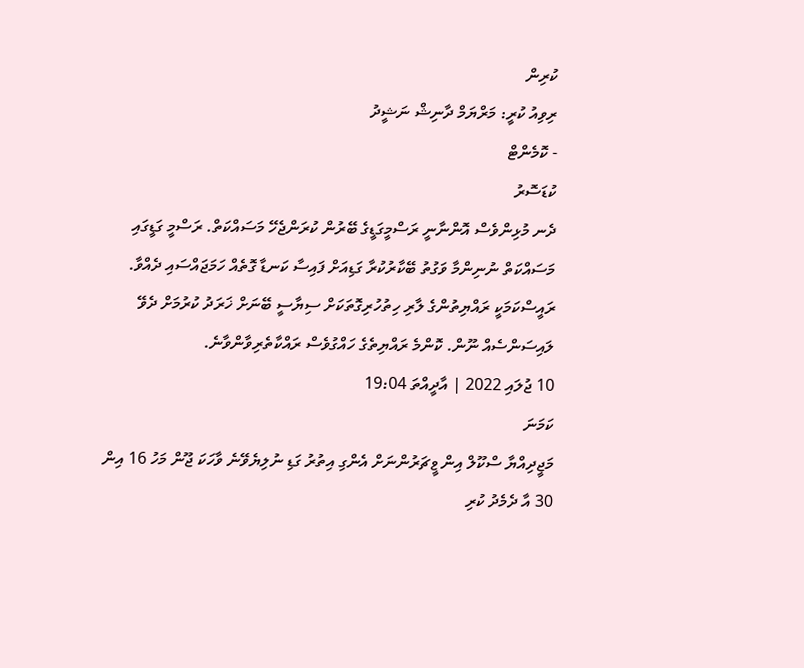ކުރިން
ރިވިއު ކުރީ: މަރްޔަމް ދާނިޝް ނަޝީދު
- ކޮމެންޓް
ކުޑަސޮރު
ދެނ މުޅިންވެސް އޮންނާނީ ރަސްމީގަޑީގެ ބޭރުން ކުރަންޖެހޭ މަސައްކަތް. ރަސްމީ ގަޑީގައި މަސައްކަތް ނުނިންމާ ވަގުތު ބޭކާރުކުރާ ގަޑިއަށް ފައިސާ ކަނޑާ ގޮތެއް ހަމަޖައްސައި ދެއްވާ. ރައީސްކަމަކީ ރައްޔިތުންގެ ލާރި ހިތުހުރިގޮތަކަށް ސިޔާސީ ބޭނަށް ޚަރަދު ކުރުމަށް ދެވޭ ލައިސަންސެއް ނޫން. ކޮންމެ ރައްޔިތެގެ ހައްގުވެސް ރައްކާތެރިވާންވާނެ.
10 ޖުލައި 2022 | އާދީއްތަ 19:04
ކަމަނަ
މަޖީދިއްޔާ ސްކޫލް އިން ޱީޗަރުންނަށް އެންގި އިތުރު ގަޑި ނުލިޔެވޭނެ ވާހަކަ ޖޫން މަހު 16 އިން 30 އާ ދެމެދު ކުރި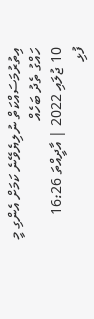އިތުރުމަސައްކަތް ނުލިޔެވޭނެ ކަމަށް އެންގި މީ ހައްގު ތެދު ބަހެއް
10 ޖުލައި 2022 | އާދީއްތަ 16:26
ފުޅި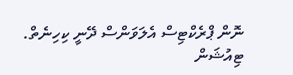ނޮން ޕްރެކްޓިސް އެލަވަންސް ދޭނީ ކިހިނެތް. ޓިއުޝަން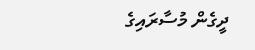ދީގެން މުސާރައިގެ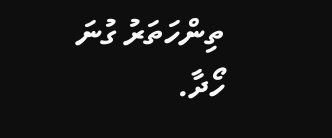ތިންހަތަރު ގުނަ ހޯދާ.